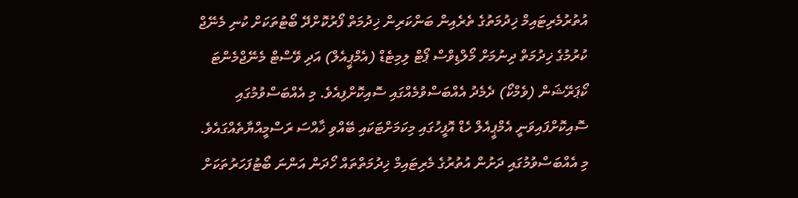އުތުރުމެރިޓައިމް ޚިދުމަތުގެ ތެރެއިން ބަންކަރިން ޚިދުމަތް ފޯރުކޮށްދޭ ބޯޓުތަކަށް ކުނި މެނޭޖް ކުރުމުގެ ޚިދުމަތް ދިނުމަށް މޯލްޑިވްސް ޕޯޓް ލިމިޓެޑް (އެމްޕީއެލް) އަދި ވޭސްޓް މެނޭޖްމެންޓަ ކޯޕަރޭޝަން (ވެމްކޯ) ދެމެދު އެއްބަސްވުމެއްގައި ސޮއިކޮށްފިއެވެ. މި އެއްބަސްވުމުގައި ސޮއިކޮށްފައިވަނީ އެމްޕީއެލް ހެޑް އޮފީހުގައި މިކަމަށްޓަކައި ބޭއްވި ޚާއްސަ ރަސްމީއްޔާތެއްގައެވެ.
މި އެއްބަސްވުމުގައި ދަށުން އުތުރުގެ މެރިޓައިމް ޚިދުމަތްތައް ހޯދަން އަންނަ ބޯޓުފަހަރުތަކަށް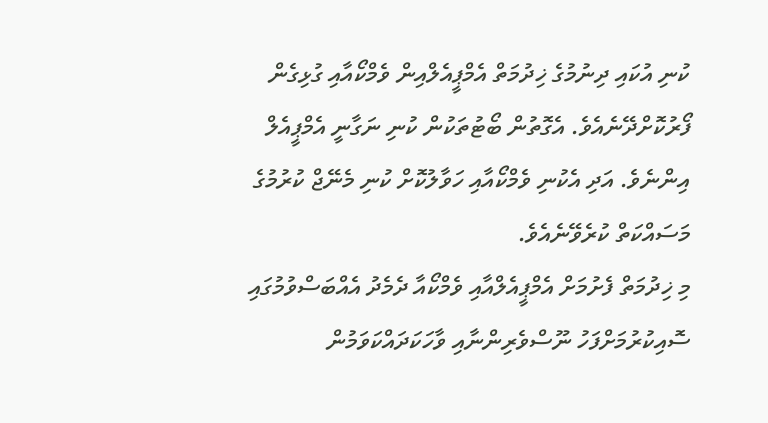ކުނި އުކައި ދިނުމުގެ ޚިދުމަތް އެމްޕީއެލްއިން ވެމްކޯއާއި ގުޅިގެން ފޯރުކޮށްދޭނެއެވެ. އެގޮތުން ބޯޓުތަކުން ކުނި ނަގާނީ އެމްޕީއެލް އިންނެވެ. އަދި އެކުނި ވެމްކޯއާއި ހަވާލުކޮށް ކުނި މެނޭޖް ކުރުމުގެ މަސައްކަތް ކުރެވޭނެއެވެ.
މި ޚިދުމަތް ފެށުމަށް އެމްޕީއެލްއާއި ވެމްކޯއާ ދެމެދު އެއްބަސްވުމުގައި ސޮއިކުރުމަށްފަހު ނޫސްވެރިންނާއި ވާހަކަދައްކަވަމުން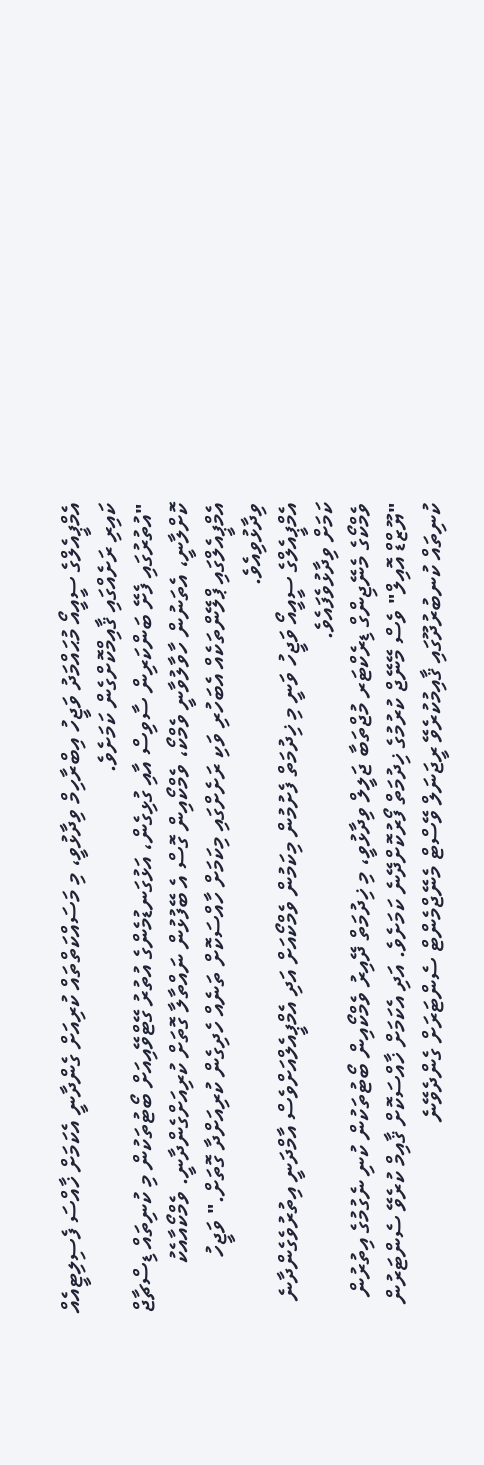އެމްޕީއެލްގެ ސީއީއޯ މުޙައްމަދު ވަޖީހު އިބްރާހިމް ވިދާޅުވީ، މި މަސައްކަތްތައް ކުރިއަށް ގެންދާނީ އެކަމަށް ޚާއްސަ ފެސިލިޓީއެއް ކައިރި ރަށެއްގައި ޤާއިމްކޮށްގެން ކަމަށެވެ.
"އުތުރުގައި ފެށޭ ބަންކަރިން ސާވިސް އާއި ގުޅިގެން، އަޅުގަނޑުމެންގެ އުތުރު ގޭޓްވޭއިއަށް ބޯޓުތަކުން މި ކުނިތައް ޑިސްޗާޖް ކޮށްލާނީ، އެތަނުން ހާވާލުވާނީ ވެމްކޯ، ވެމްކޯއިން ގޮސް އެ ބޭފުޅުން ނައްތާލާ ގޮތަށް ކުރިއަށްގެންދާނީ. ވެމްކޯއާއެކު އެމްޕީއެލްގައި ޕްލޭންތަކެއް އެބަހުރި ވަކި ރަށެށްގައި މިކަމަށް ހާއްސަކޮށް ތަނެއް ހެދިގެން ކުރިއަށްދާ ގޮތަށް." ވަޖީހު ވިދާޅުވިއެވެ.
އެމްޕީއެލްގެ ސީއީއޯ ވަޖީހު ވަނީ މި ޚިދުމަތް ފެށުމުން މިކަމުން ވެމްކޯއަށް އަދި އެމްޕީއެލްއަށްވެސް އާމްދަނީ އިތުރުވެގެންދާނެ ކަމަށް ވިދާޅުވެފައެވެ.
ވެމްކޯގެ މެނޭޖިންގް ޑިރެކްޓަރ މުޖްތަބާ ޖަލީލް ވިދާޅުވީ، މި ޚިދުމަތް ދޭއިރު ވެމްކޯއިން ބޯޓުތަކުން ކުނި ނެގުމުގެ އިތުރުން "ޔޫޒްޑް އޮއިލް" ވެސް މޭނޭޖް ކުރުމުގެ ޚިދުމަތް ފޯރުކޮށްދޭނެ ކަމަށެވެ. އަދި އެކަމަށް ޚާއްސަކޮށް ޤާއިމް ކުރެވޭ ސެންޓަރުން ކުނިތައް ކުނބުރުދޫގައި ޤާއިމުކުރެވޭ ރީޖަނަލް ވޭސްޓް މެނޭޖްމެންޓް ސެންޓަރަށް ގެންދެވޭނެ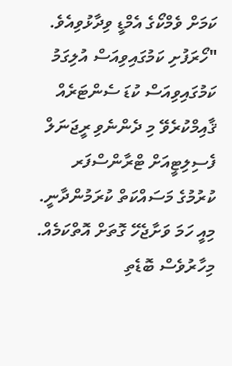ކަމަށް ވެމްކޯގެ އެމްޑީ ވިދާޅުވިއެވެ.
"ހޯރަފުށި ކަމުގައިވިއަސް އުލިގަމު ކަމުގައިވިއަސް ކުޑަ ސެންޓަރެއް ޤާއިމްކުރެވޭ މި ދެންނެވި ރީޖަނަލް ފެސިލިޓީއަށް ޓްރާންސްފަރ ކުރުމުގެ މަސައްކަތް ކުރަމުންދާނީ. މިއީ ހަމަ ވަށާޖެހޭ ގޮތަށް އޮތްކަމެއް. މިހާރުވެސް ބޮޑެތި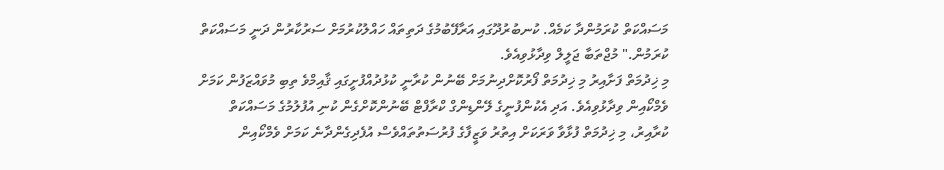މަސައްކަތް ކުރަމުންދާ ކަމެއް. ކުނބުރުދޫގައި އަރާފޭބުމުގެ ދަތިތައް ހައްލުކުރުމަށް ސަރުކާރުން ދަނީ މަސައްކަތް ކުރަމުން." މުޖްތަބާ ޖަލީލް ވިދާޅުވިއެވެ.
މި ޚިދުމަތް ފަށާއިރު މި ޚިދުމަތް ފޯރުކޮށްދިނުމަށް ބޭނުން ކުރާނީ ކުޅުދުއްފުށީގައި ޤާއިމްވެ ތިބި މުވައްޒަފުން ކަމަށް ވެމްކޯއިން ވިދާޅުވިއެވެ. އަދި އެކުންފުނީގެ ލޭންޑިންގް ކްރާފްޓް ބޭނުންކޮށްގެން ކުނި އުފުލުމުގެ މަސައްކަތް ކުރާއިރު، މި ޚިދުމަތް ފުޅާވާ ވަރަކަށް އިތުރު ވަޒީފާގެ ފުރުސަތުތައްވެސް އުފެދިގެންދާނެ ކަމަށް ވެމްކޯއިން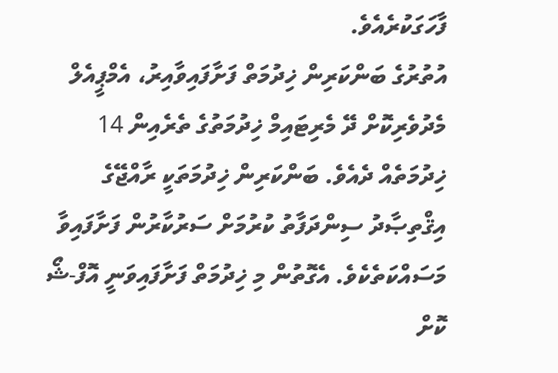ފާހަގަކުރެއެވެ.
އުތުރުގެ ބަންކަރިން ޚިދުމަތް ފަށާފައިވާއިރު، އެމްޕީއެލް މެދުވެރިކޮށް ދޭ މެރިޓައިމް ޚިދުމަތުގެ ތެރެއިން 14 ޚިދުމަތެއް ދެއެވެ. ބަންކަރިން ޚިދުމަތަކީ ރާއްޖޭގެ އިޤްތިޞާދު ސިންދަފާތު ކުރުމަށް ސަރުކާރުން ފަށާފައިވާ މަސައްކަތެކެވެ. އެގޮތުން މި ޚިދުމަތް ފަށާފައިވަނީ އޮފް-ޝޯ ކޮށް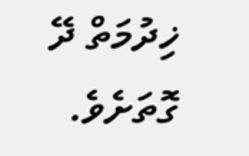ޚިދުމަތް ދޭ ގޮތަށެވެ.